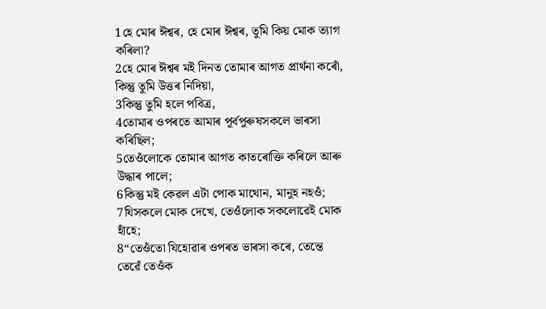1হে মোৰ ঈশ্বৰ, হে মোৰ ঈশ্বৰ, তুমি কিয় মোক ত্যাগ কৰিলা?
2হে মোৰ ঈশ্বৰ মই দিনত তোমাৰ আগত প্ৰাৰ্থনা কৰোঁ, কিন্তু তুমি উত্তৰ নিদিয়া,
3কিন্তু তুমি হলে পবিত্ৰ,
4তোমাৰ ওপৰতে আমাৰ পূর্বপুৰুষসকলে ভাৰসা কৰিছিল;
5তেওঁলোকে তোমাৰ আগত কাতৰোক্তি কৰিলে আৰু উদ্ধাৰ পালে;
6কিন্তু মই কেৱল এটা পোক মাথোন, মানুহ নহওঁ;
7যিসকলে মোক দেখে, তেওঁলোক সকলোৱেই মোক হাঁহে;
8“তেওঁতো যিহোৱাৰ ওপৰত ভাৰসা কৰে, তেন্তে তেৱেঁ তেওঁক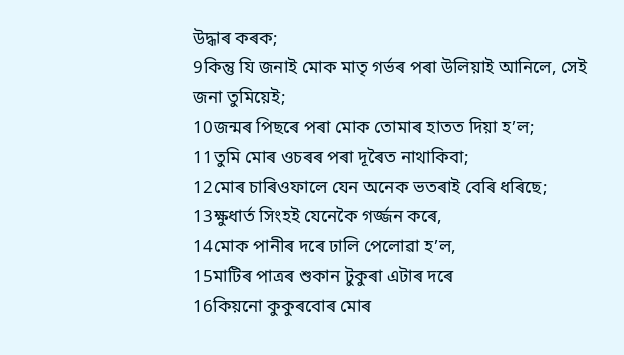উদ্ধাৰ কৰক;
9কিন্তু যি জনাই মোক মাতৃ গৰ্ভৰ পৰা উলিয়াই আনিলে, সেই জনা তুমিয়েই;
10জন্মৰ পিছৰে পৰা মোক তোমাৰ হাতত দিয়া হ’ল;
11তুমি মোৰ ওচৰৰ পৰা দূৰৈত নাথাকিবা;
12মোৰ চাৰিওফালে যেন অনেক ভতৰাই বেৰি ধৰিছে;
13ক্ষুধার্ত সিংহই যেনেকৈ গৰ্জ্জন কৰে,
14মোক পানীৰ দৰে ঢালি পেলোৱা হ’ল,
15মাটিৰ পাত্রৰ শুকান টুকুৰা এটাৰ দৰে
16কিয়নো কুকুৰবোৰ মোৰ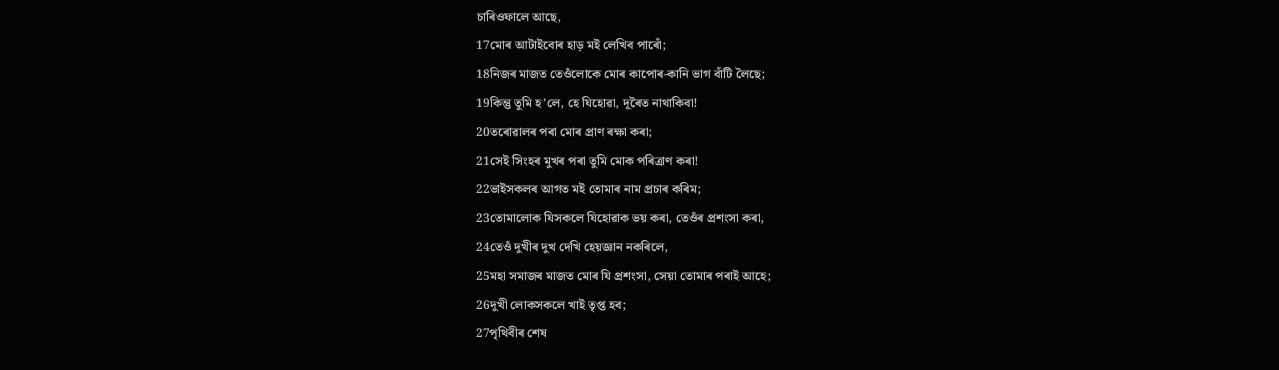চাৰিওফালে আছে,
17মোৰ আটাইবোৰ হাড় মই লেখিব পাৰোঁ;
18নিজৰ মাজত তেওঁলোকে মোৰ কাপোৰ-কানি ভাগ বাঁটি লৈছে;
19কিন্তু তুমি হ’লে, হে যিহোৱা, দূৰৈত নাথাকিবা!
20তৰোৱালৰ পৰা মোৰ প্ৰাণ ৰক্ষা কৰা;
21সেই সিংহৰ মুখৰ পৰা তুমি মোক পৰিত্ৰাণ কৰা!
22ভাইসকলৰ আগত মই তোমাৰ নাম প্ৰচাৰ কৰিম;
23তোমালোক যিসকলে যিহোৱাক ভয় কৰা, তেওঁৰ প্ৰশংসা কৰা,
24তেওঁ দুখীৰ দুখ দেখি হেয়জ্ঞান নকৰিলে,
25মহা সমাজৰ মাজত মোৰ যি প্ৰশংসা, সেয়া তোমাৰ পৰাই আহে;
26দুখী লোকসকলে খাই তৃপ্ত হব;
27পৃথিবীৰ শেষ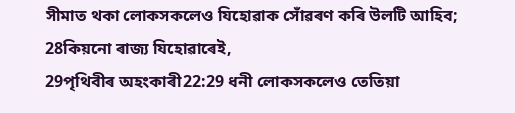সীমাত থকা লোকসকলেও যিহোৱাক সোঁৱৰণ কৰি উলটি আহিব;
28কিয়নো ৰাজ্য যিহোৱাৰেই,
29পৃথিবীৰ অহংকাৰী22:29 ধনী লোকসকলেও তেতিয়া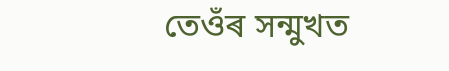তেওঁৰ সন্মুখত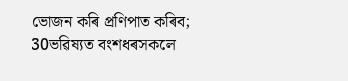ভোজন কৰি প্ৰণিপাত কৰিব;
30ভৱিষ্যত বংশধৰসকলে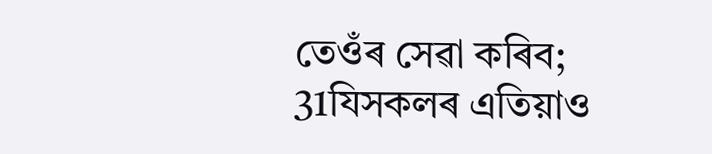তেওঁৰ সেৱা কৰিব;
31যিসকলৰ এতিয়াও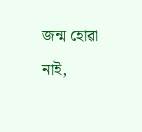জন্ম হোৱা নাই,